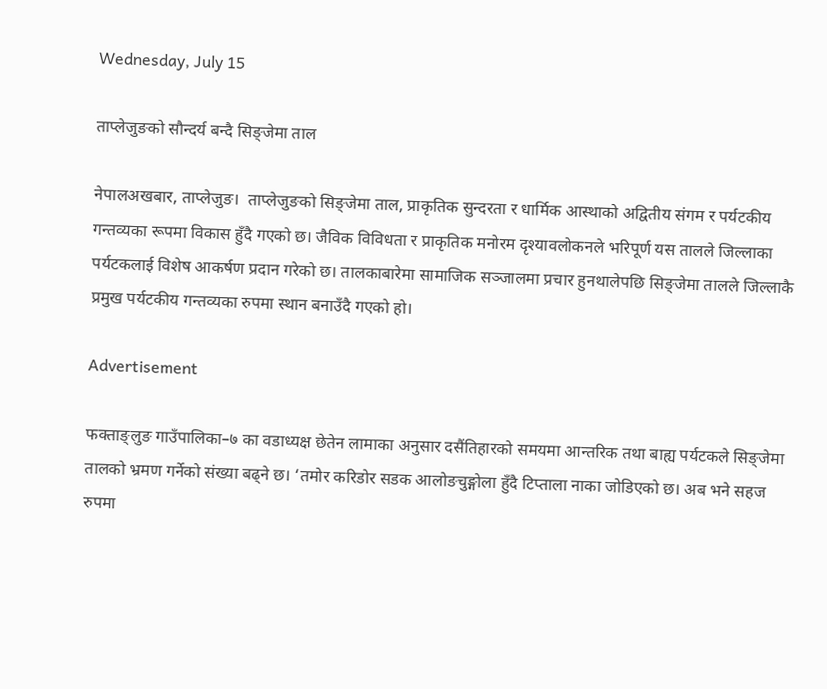Wednesday, July 15

ताप्लेजुङको सौन्दर्य बन्दै सिङ्जेमा ताल

नेपालअखबार, ताप्लेजुङ।  ताप्लेजुङको सिङ्जेमा ताल, प्राकृतिक सुन्दरता र धार्मिक आस्थाको अद्वितीय संगम र पर्यटकीय गन्तव्यका रूपमा विकास हुँदै गएको छ। जैविक विविधता र प्राकृतिक मनोरम दृश्यावलोकनले भरिपूर्ण यस तालले जिल्लाका पर्यटकलाई विशेष आकर्षण प्रदान गरेको छ। तालकाबारेमा सामाजिक सञ्जालमा प्रचार हुनथालेपछि सिङ्जेमा तालले जिल्लाकै प्रमुख पर्यटकीय गन्तव्यका रुपमा स्थान बनाउँदै गएको हो।

Advertisement

फक्ताङ्लुङ गाउँपालिका–७ का वडाध्यक्ष छेतेन लामाका अनुसार दसैंतिहारको समयमा आन्तरिक तथा बाह्य पर्यटकले सिङ्जेमा तालको भ्रमण गर्नेको संख्या बढ्ने छ। ‘तमोर करिडोर सडक आलोङचुङ्गोला हुँदै टिप्ताला नाका जोडिएको छ। अब भने सहज रुपमा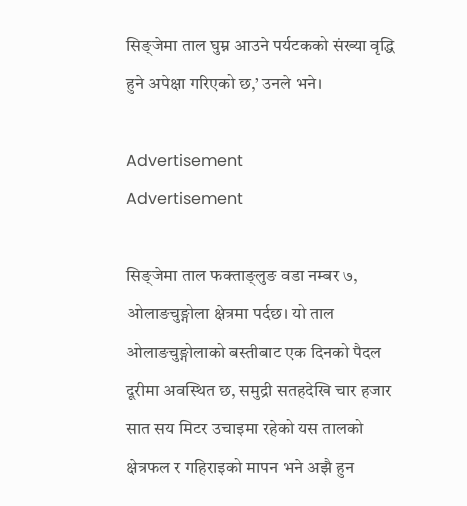सिङ्जेमा ताल घुम्न आउने पर्यटकको संख्या वृद्धि हुने अपेक्षा गरिएको छ,’ उनले भने।

Advertisement
Advertisement

सिङ्जेमा ताल फक्ताङ्लुङ वडा नम्बर ७, ओलाङचुङ्गोला क्षेत्रमा पर्दछ। यो ताल ओलाङचुङ्गोलाको बस्तीबाट एक दिनको पैदल दूरीमा अवस्थित छ, समुद्री सतहदेखि चार हजार सात सय मिटर उचाइमा रहेको यस तालको क्षेत्रफल र गहिराइको मापन भने अझै हुन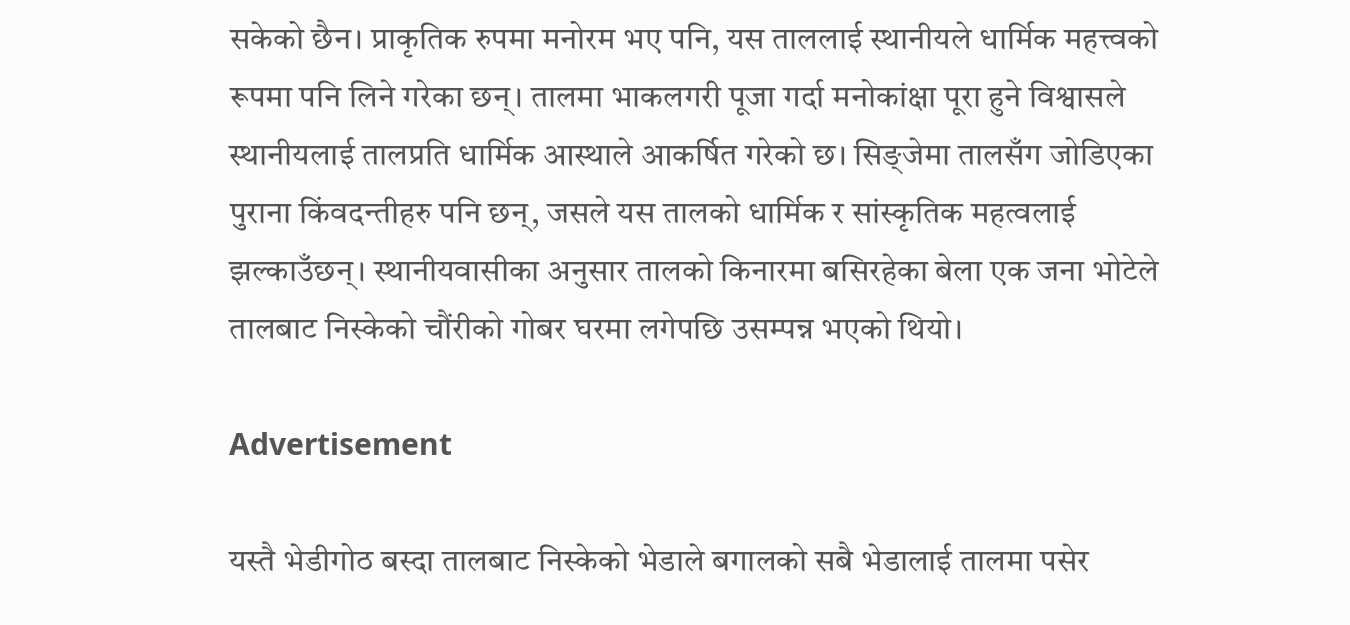सकेको छैन। प्राकृतिक रुपमा मनोरम भए पनि, यस ताललाई स्थानीयले धार्मिक महत्त्वको रूपमा पनि लिने गरेका छन्। तालमा भाकलगरी पूजा गर्दा मनोकांक्षा पूरा हुने विश्वासले स्थानीयलाई तालप्रति धार्मिक आस्थाले आकर्षित गरेको छ। सिङ्जेमा तालसँग जोडिएका पुराना किंवदन्तीहरु पनि छन्, जसले यस तालको धार्मिक र सांस्कृतिक महत्वलाई झल्काउँछन्। स्थानीयवासीका अनुसार तालको किनारमा बसिरहेका बेला एक जना भोटेले तालबाट निस्केको चौंरीको गोबर घरमा लगेपछि उसम्पन्न भएको थियो।

Advertisement

यस्तै भेडीगोठ बस्दा तालबाट निस्केको भेडाले बगालको सबै भेडालाई तालमा पसेर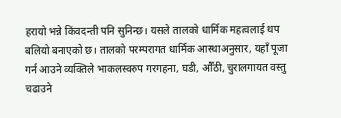हरायो भन्ने किंवदन्ती पनि सुनिन्छ। यसले तालको धार्मिक महत्वलाई थप बलियो बनाएको छ। तालको परम्परागत धार्मिक आस्थाअनुसार, यहाँ पूजा गर्न आउने व्यक्तिले भाकलस्वरुप गरगहना, घडी, औँठी, चुरालगायत वस्तु चढाउने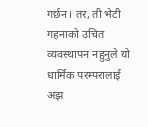गर्छन। तर, ती भेटी गहनाको उचित व्यवस्थापन नहुनुले यो धार्मिक परम्परालाई अझ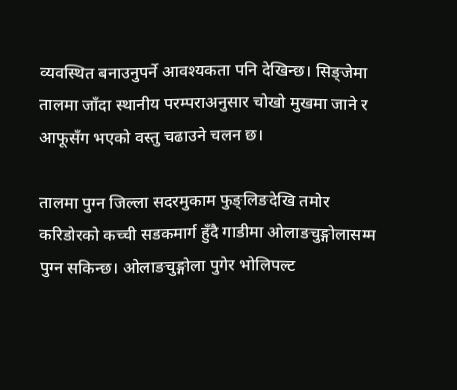व्यवस्थित बनाउनुपर्ने आवश्यकता पनि देखिन्छ। सिङ्जेमा तालमा जाँदा स्थानीय परम्पराअनुसार चोखो मुखमा जाने र आफूसँग भएको वस्तु चढाउने चलन छ।

तालमा पुग्न जिल्ला सदरमुकाम फुङ्लिङदेखि तमोर करिडोरको कच्ची सडकमार्ग हुँदै गाडीमा ओलाङचुङ्गोलासम्म पुग्न सकिन्छ। ओलाङचुङ्गोला पुगेर भोलिपल्ट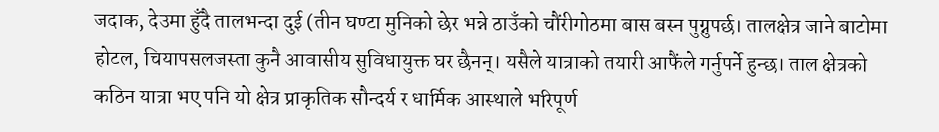जदाक, देउमा हुँदै तालभन्दा दुई (तीन घण्टा मुनिको छेर भन्ने ठाउँको चौंरीगोठमा बास बस्न पुग्नुपर्छ। तालक्षेत्र जाने बाटोमा होटल, चियापसलजस्ता कुनै आवासीय सुविधायुक्त घर छैनन्। यसैले यात्राको तयारी आफैंले गर्नुपर्ने हुन्छ। ताल क्षेत्रको कठिन यात्रा भए पनि यो क्षेत्र प्राकृतिक सौन्दर्य र धार्मिक आस्थाले भरिपूर्ण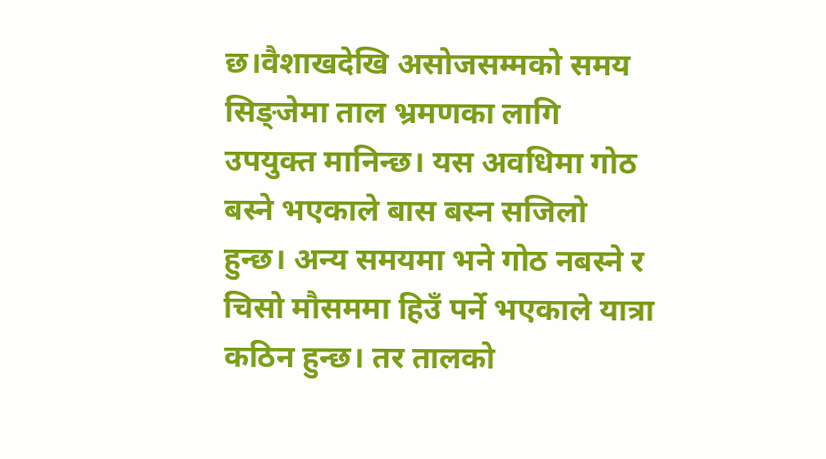छ।वैशाखदेखि असोजसम्मको समय सिङ्जेमा ताल भ्रमणका लागि उपयुक्त मानिन्छ। यस अवधिमा गोठ बस्ने भएकाले बास बस्न सजिलो हुन्छ। अन्य समयमा भने गोठ नबस्ने र चिसो मौसममा हिउँ पर्ने भएकाले यात्रा कठिन हुन्छ। तर तालको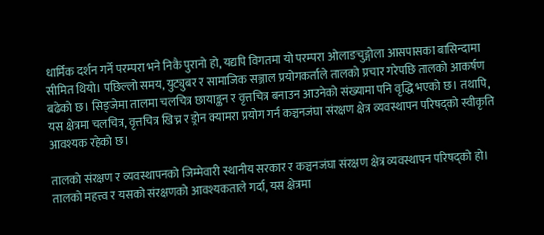धार्मिक दर्शन गर्ने परम्परा भने निकै पुरानो हो, यद्यपि विगतमा यो परम्परा ओलाङचुङ्गोला आसपासका बासिन्दामा सीमित थियो। पछिल्लो समय, युट्युबर र सामाजिक सञ्जाल प्रयोगकर्ताले तालको प्रचार गरेपछि तालको आकर्षण बढेको छ। सिङ्जेमा तालमा चलचित्र छायाङ्कन र वृत्तचित्र बनाउन आउनेको संख्यामा पनि वृद्धि भएको छ। तथापि, यस क्षेत्रमा चलचित्र, वृत्तचित्र खिच्न र ड्रोन क्यामरा प्रयोग गर्न कञ्चनजंघा संरक्षण क्षेत्र व्यवस्थापन परिषद्को स्वीकृति आवश्यक रहेको छ।

तालको संरक्षण र व्यवस्थापनको जिम्मेवारी स्थानीय सरकार र कञ्चनजंघा संरक्षण क्षेत्र व्यवस्थापन परिषद्को हो। तालको महत्त्व र यसको संरक्षणको आवश्यकताले गर्दा, यस क्षेत्रमा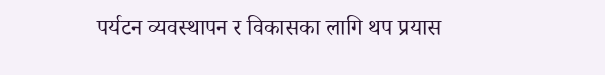पर्यटन व्यवस्थापन र विकासका लागि थप प्रयास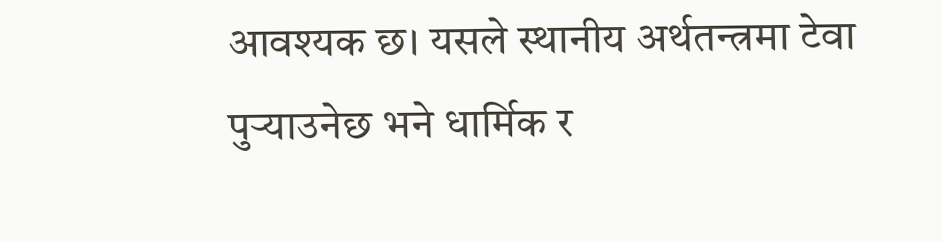आवश्यक छ। यसले स्थानीय अर्थतन्त्रमा टेवा पुर्‍याउनेछ भने धार्मिक र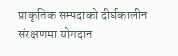प्राकृतिक सम्पदाको दीर्घकालीन संरक्षणमा योगदान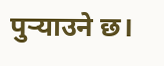पुर्‍याउने छ।